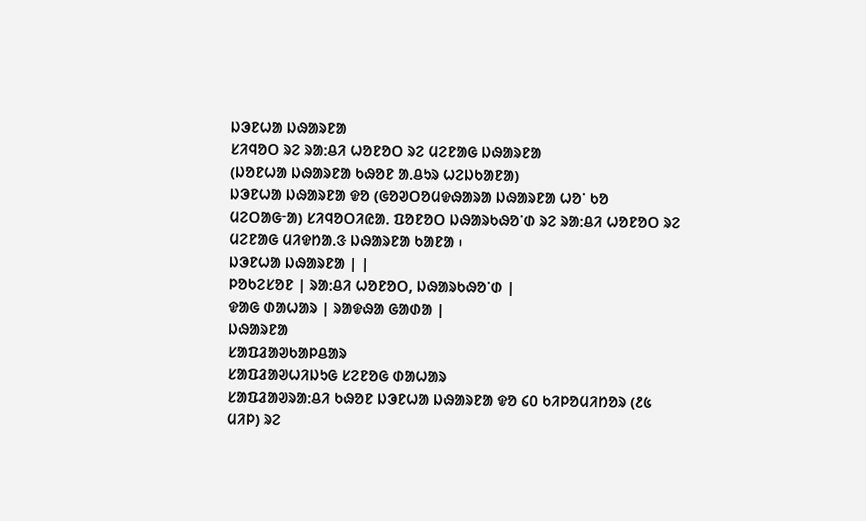ᱡᱳᱱᱦᱟ ᱡᱷᱟᱨᱱᱟ
ᱥᱤᱧᱚᱛ ᱨᱮ ᱨᱟᱺᱪᱤ ᱦᱚᱱᱚᱛ ᱨᱮ ᱢᱮᱱᱟᱜ ᱡᱷᱟᱨᱱᱟ
(ᱡᱚᱱᱦᱟ ᱡᱷᱟᱨᱱᱟ ᱠᱷᱚᱱ ᱟᱹᱪᱩᱨ ᱦᱮᱡᱠᱟᱱᱟ)
ᱡᱳᱱᱦᱟ ᱡᱷᱟᱨᱱᱟ ᱫᱚ (ᱜᱚᱣᱛᱚᱢᱫᱷᱟᱨᱟ ᱡᱷᱟᱨᱱᱟ ᱦᱚᱸ ᱠᱚ ᱢᱮᱛᱟᱜᱼᱟ) ᱥᱤᱧᱚᱛᱤᱭᱟᱹ ᱯᱚᱱᱚᱛ ᱡᱷᱟᱨᱠᱷᱚᱸᱰ ᱨᱮ ᱨᱟᱺᱪᱤ ᱦᱚᱱᱚᱛ ᱨᱮ ᱢᱮᱱᱟᱜ ᱢᱤᱫᱴᱟᱹᱝ ᱡᱷᱟᱨᱱᱟ ᱠᱟᱱᱟ ᱾
ᱡᱳᱱᱦᱟ ᱡᱷᱟᱨᱱᱟ | |
ᱞᱚᱠᱮᱥᱚᱱ | ᱨᱟᱺᱪᱤ ᱦᱚᱱᱚᱛ, ᱡᱷᱟᱨᱠᱷᱚᱸᱰ |
ᱫᱟᱜ ᱰᱟᱦᱟᱨ | ᱨᱟᱫᱷᱟ ᱜᱟᱰᱟ |
ᱡᱷᱟᱨᱱᱟ
ᱥᱟᱯᱲᱟᱣᱠᱟᱞᱪᱟᱨ
ᱥᱟᱯᱲᱟᱣᱦᱤᱡᱩᱜ ᱥᱮᱱᱚᱜ ᱰᱟᱦᱟᱨ
ᱥᱟᱯᱲᱟᱣᱨᱟᱺᱪᱤ ᱠᱷᱚᱱ ᱡᱳᱱᱦᱟ ᱡᱷᱟᱨᱱᱟ ᱫᱚ ᱔᱐ ᱠᱤᱞᱚᱢᱤᱴᱚᱨ (᱒᱕ ᱢᱤᱞ) ᱨᱮ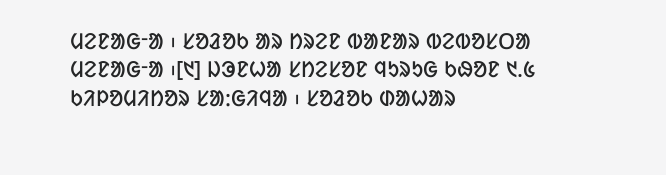ᱢᱮᱱᱟᱜᱼᱟ ᱾ ᱥᱚᱲᱚᱠ ᱟᱨ ᱴᱨᱮᱱ ᱵᱟᱱᱟᱨ ᱵᱮᱵᱚᱥᱛᱟ ᱢᱮᱱᱟᱜᱼᱟ ᱾[᱑] ᱡᱳᱱᱦᱟ ᱥᱴᱮᱥᱚᱱ ᱧᱩᱨᱩᱜ ᱠᱷᱚᱱ ᱑.᱕ ᱠᱤᱞᱚᱢᱤᱴᱚᱨ ᱥᱟᱺᱜᱤᱧᱟ ᱾ ᱥᱚᱲᱚᱠ ᱰᱟᱦᱟᱨ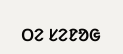ᱛᱮ ᱥᱮᱱᱚᱜ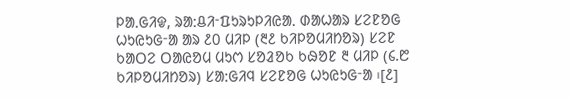ᱞᱟᱹᱜᱤᱫ, ᱨᱟᱺᱪᱤᱼᱯᱩᱨᱩᱞᱤᱭᱟᱹ ᱰᱟᱦᱟᱨ ᱥᱮᱱᱚᱜ ᱦᱩᱭᱩᱜᱼᱟ ᱟᱨ ᱒᱐ ᱢᱤᱞ (᱓᱒ ᱠᱤᱞᱚᱢᱤᱴᱚᱨ) ᱥᱮᱱ ᱠᱟᱛᱮ ᱛᱟᱭᱚᱢ ᱢᱩᱬ ᱥᱚᱲᱚᱠ ᱠᱷᱚᱱ ᱓ ᱢᱤᱞ (᱔.᱘ ᱠᱤᱞᱚᱢᱤᱴᱚᱨ) ᱥᱟᱺᱜᱤᱧ ᱥᱮᱱᱚᱜ ᱦᱩᱭᱩᱜᱼᱟ ᱾[᱒]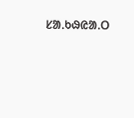ᱥᱟᱹᱠᱷᱭᱟᱹᱛ